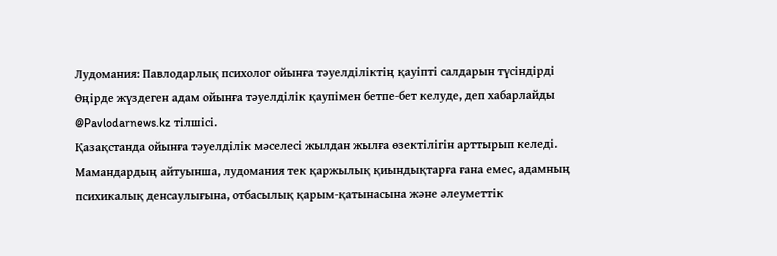Лудомания: Павлодарлық психолог ойынға тәуелділіктің қауіпті салдарын түсіндірді
Өңірде жүздеген адам ойынға тәуелділік қаупімен бетпе-бет келуде, деп хабарлайды @Pavlodarnews.kz тілшісі.
Қазақстанда ойынға тәуелділік мәселесі жылдан жылға өзектілігін арттырып келеді. Мамандардың айтуынша, лудомания тек қаржылық қиындықтарға ғана емес, адамның психикалық денсаулығына, отбасылық қарым-қатынасына және әлеуметтік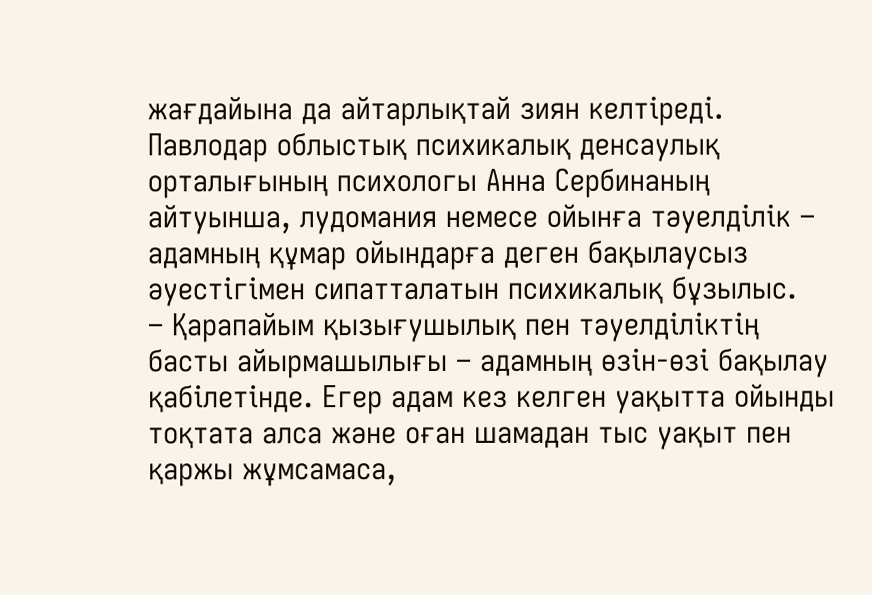жағдайына да айтарлықтай зиян келтіреді.
Павлодар облыстық психикалық денсаулық орталығының психологы Анна Сербинаның айтуынша, лудомания немесе ойынға тәуелділік – адамның құмар ойындарға деген бақылаусыз әуестігімен сипатталатын психикалық бұзылыс.
– Қарапайым қызығушылық пен тәуелділіктің басты айырмашылығы – адамның өзін-өзі бақылау қабілетінде. Егер адам кез келген уақытта ойынды тоқтата алса және оған шамадан тыс уақыт пен қаржы жұмсамаса,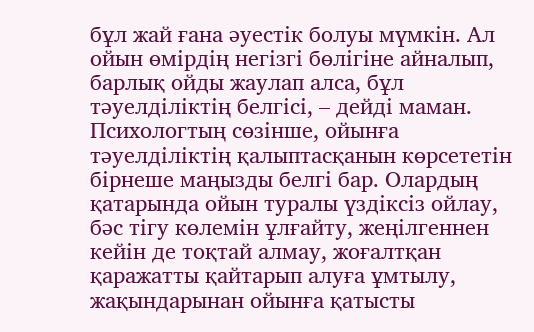бұл жай ғана әуестік болуы мүмкін. Ал ойын өмірдің негізгі бөлігіне айналып, барлық ойды жаулап алса, бұл тәуелділіктің белгісі, – дейді маман.
Психологтың сөзінше, ойынға тәуелділіктің қалыптасқанын көрсететін бірнеше маңызды белгі бар. Олардың қатарында ойын туралы үздіксіз ойлау, бәс тігу көлемін ұлғайту, жеңілгеннен кейін де тоқтай алмау, жоғалтқан қаражатты қайтарып алуға ұмтылу, жақындарынан ойынға қатысты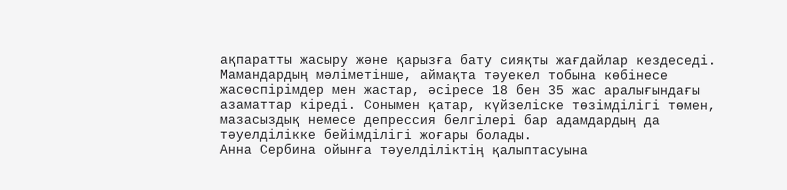ақпаратты жасыру және қарызға бату сияқты жағдайлар кездеседі.
Мамандардың мәліметінше, аймақта тәуекел тобына көбінесе жасөспірімдер мен жастар, әсіресе 18 бен 35 жас аралығындағы азаматтар кіреді. Сонымен қатар, күйзеліске төзімділігі төмен, мазасыздық немесе депрессия белгілері бар адамдардың да тәуелділікке бейімділігі жоғары болады.
Анна Сербина ойынға тәуелділіктің қалыптасуына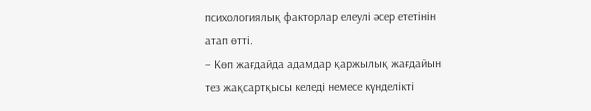психологиялық факторлар елеулі әсер ететінін атап өтті.
– Көп жағдайда адамдар қаржылық жағдайын тез жақсартқысы келеді немесе күнделікті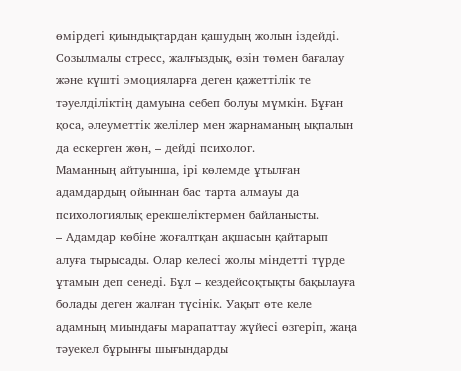өмірдегі қиындықтардан қашудың жолын іздейді. Созылмалы стресс, жалғыздық, өзін төмен бағалау және күшті эмоцияларға деген қажеттілік те тәуелділіктің дамуына себеп болуы мүмкін. Бұған қоса, әлеуметтік желілер мен жарнаманың ықпалын да ескерген жөн, – дейді психолог.
Маманның айтуынша, ірі көлемде ұтылған адамдардың ойыннан бас тарта алмауы да психологиялық ерекшеліктермен байланысты.
– Адамдар көбіне жоғалтқан ақшасын қайтарып алуға тырысады. Олар келесі жолы міндетті түрде ұтамын деп сенеді. Бұл – кездейсоқтықты бақылауға болады деген жалған түсінік. Уақыт өте келе адамның миындағы марапаттау жүйесі өзгеріп, жаңа тәуекел бұрынғы шығындарды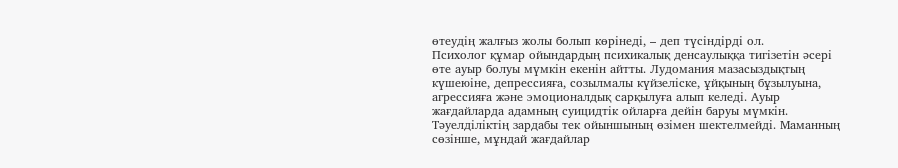өтеудің жалғыз жолы болып көрінеді, – деп түсіндірді ол.
Психолог құмар ойындардың психикалық денсаулыққа тигізетін әсері өте ауыр болуы мүмкін екенін айтты. Лудомания мазасыздықтың күшеюіне, депрессияға, созылмалы күйзеліске, ұйқының бұзылуына, агрессияға және эмоционалдық сарқылуға алып келеді. Ауыр жағдайларда адамның суицидтік ойларға дейін баруы мүмкін.
Тәуелділіктің зардабы тек ойыншының өзімен шектелмейді. Маманның сөзінше, мұндай жағдайлар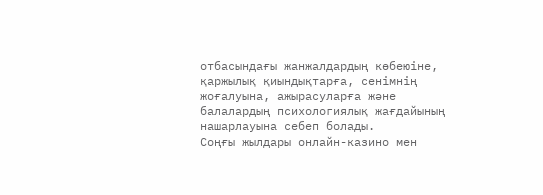отбасындағы жанжалдардың көбеюіне, қаржылық қиындықтарға, сенімнің жоғалуына, ажырасуларға және балалардың психологиялық жағдайының нашарлауына себеп болады.
Соңғы жылдары онлайн-казино мен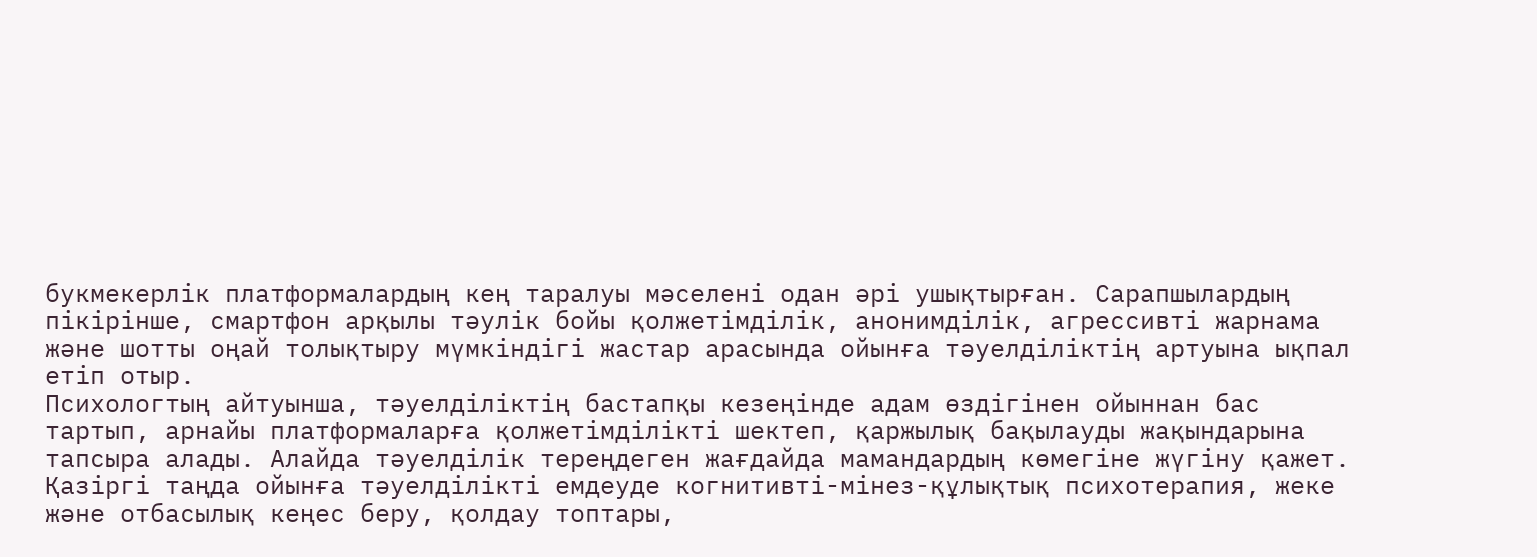букмекерлік платформалардың кең таралуы мәселені одан әрі ушықтырған. Сарапшылардың пікірінше, смартфон арқылы тәулік бойы қолжетімділік, анонимділік, агрессивті жарнама және шотты оңай толықтыру мүмкіндігі жастар арасында ойынға тәуелділіктің артуына ықпал етіп отыр.
Психологтың айтуынша, тәуелділіктің бастапқы кезеңінде адам өздігінен ойыннан бас тартып, арнайы платформаларға қолжетімділікті шектеп, қаржылық бақылауды жақындарына тапсыра алады. Алайда тәуелділік тереңдеген жағдайда мамандардың көмегіне жүгіну қажет.
Қазіргі таңда ойынға тәуелділікті емдеуде когнитивті-мінез-құлықтық психотерапия, жеке және отбасылық кеңес беру, қолдау топтары,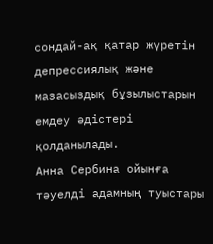сондай-ақ қатар жүретін депрессиялық және мазасыздық бұзылыстарын емдеу әдістері қолданылады.
Анна Сербина ойынға тәуелді адамның туыстары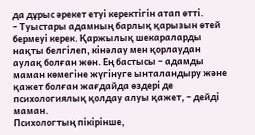да дұрыс әрекет етуі керектігін атап өтті.
– Туыстары адамның барлық қарызын өтей бермеуі керек. Қаржылық шекараларды нақты белгілеп, кінәлау мен қорлаудан аулақ болған жөн. Ең бастысы – адамды маман көмегіне жүгінуге ынталандыру және қажет болған жағдайда өздері де психологиялық қолдау алуы қажет, – дейді маман.
Психологтың пікірінше,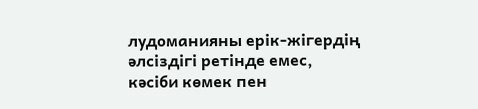лудоманияны ерік-жігердің әлсіздігі ретінде емес, кәсіби көмек пен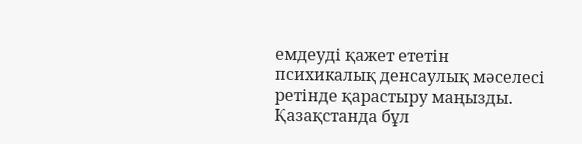емдеуді қажет ететін психикалық денсаулық мәселесі ретінде қарастыру маңызды.
Қазақстанда бұл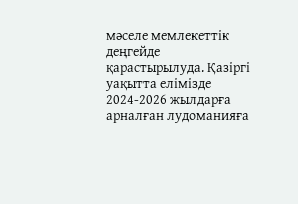мәселе мемлекеттік деңгейде қарастырылуда. Қазіргі уақытта елімізде 2024-2026 жылдарға арналған лудоманияға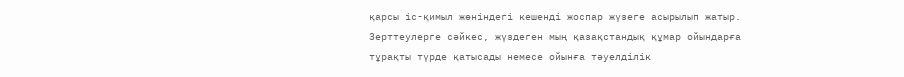қарсы іс-қимыл жөніндегі кешенді жоспар жүзеге асырылып жатыр. Зерттеулерге сәйкес, жүздеген мың қазақстандық құмар ойындарға тұрақты түрде қатысады немесе ойынға тәуелділік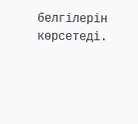белгілерін көрсетеді.